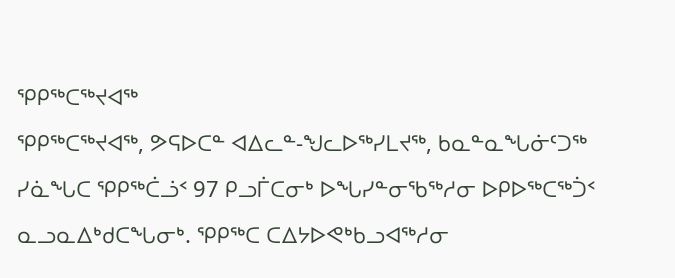ᕿᑭᖅᑕᖅᔪᐊᖅ
ᕿᑭᖅᑕᖅᔪᐊᖅ, ᕗᕋᐅᑕᓐ ᐊᐃᓚᓐ-ᖑᓚᐅᖅᓯᒪᔪᖅ, ᑲᓇᓐᓇᖓᓃᑦᑐᖅ ᓯᓈᖓᑕ ᕿᑭᖅᑖᓘᑉ 97 ᑭᓗᒦᑕᓂᒃ ᐅᖓᓯᓐᓂᖃᖅᓱᓂ ᐅᑭᐅᖅᑕᖅᑑᑉ ᓇᓗᓇᐃᒃᑯᑕᖓᓂᒃ. ᕿᑭᖅᑕ ᑕᐃᔭᐅᕙᒃᑲᓗᐊᖅᓱᓂ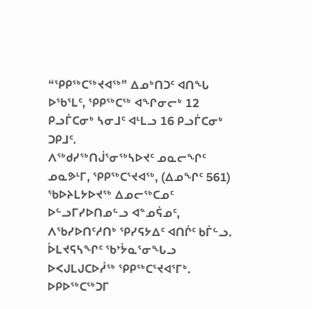“ᕿᑭᖅᑕᖅᔪᐊᖅ” ᐃᓄᒃᑎᑐᑦ ᐊᑎᖓ ᐅᖃᕐᒪᑦ, ᕿᑭᖅᑕᖅ ᐊᖏᓂᓕᒃ 12 ᑭᓗᒦᑕᓂᒃ ᓴᓂᒧᑦ ᐊᒻᒪᓗ 16 ᑭᓗᒦᑕᓂᒃ ᑐᑭᒧᑦ.
ᐱᖅᑯᓯᖅᑎᒎᕐᓂᖅᓴᐅᔪᑦ ᓄᓇᓕᖏᑦ ᓄᓇᕗᒻᒥ, ᕿᑭᖅᑕᕐᔪᐊᖅ, (ᐃᓄᖏᑦ 561) ᖃᐅᔨᒪᔭᐅᔪᖅ ᐃᓄᓕᖅᑕᓄᑦ ᐅᓪᓗᒥᓯᐅᑎᓄᓪᓗ ᐊᓐᓄᕌᓄᑦ, ᐱᖃᓯᐅᑎᑦᓱᑎᒃ ᕿᓯᕋᔭᐃᑦ ᐊᑎᒌᑦ ᑲᒦᓪᓗ. ᐆᒪᔪᕋᓴᖏᑦ ᖃᔾᔮᓇᕐᓂᖓᓗ ᐅᐸᒍᒪᒍᑕᐅᓲᖅ ᕿᑭᖅᑕᕐᔪᐊᕐᒥᒃ.
ᐅᑭᐅᖅᑕᖅᑐᒥ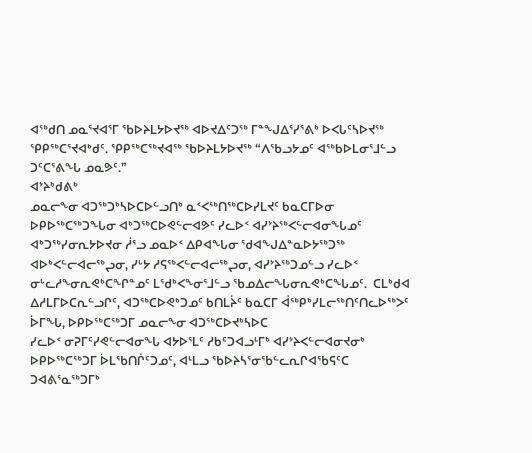ᐊᖅᑯᑎ ᓄᓇᕐᔪᐊᕐᒥ ᖃᐅᔨᒪᔭᐅᔪᖅ ᐊᐅᔪᐃᑦᑐᖅ ᒥᓐᖑᐃᕐᓯᕐᕕᒃ ᐅᐸᒐᑦᓴᐅᔪᖅ ᕿᑭᖅᑕᕐᔪᐊᒃᑯᑦ. ᕿᑭᖅᑕᖅᔪᐊᖅ ᖃᐅᔨᒪᔭᐅᔪᖅ “ᐱᖃᓗᔭᓄᑦ ᐊᖅᑲᐅᒪᓂᕐᒧᓪᓗ ᑐᑦᑕᕐᕕᖓ ᓄᓇᕗᑦ.”
ᐊᔾᔨᒃᑯᕕᒃ
ᓄᓇᓕᖕᓂ ᐊᑐᖅᑐᒃᓴᐅᑕᐅᓪᓗᑎᒃ ᓇᑉᐸᖅᑎᖅᑕᐅᓯᒪᔪᑦ ᑲᓇᑕᒥᐅᓂ ᐅᑭᐅᖅᑕᖅᑐᖓᓂ ᐊᒃᑐᖅᑕᐅᕙᓪᓕᐊᕗᑦ ᓯᓚᐅᑉ ᐊᓯᔾᔨᖅᐸᓪᓕᐊᓂᖓᓄᑦ ᐊᒃᑐᖅᓯᓂᕆᔭᐅᔪᓂ ᓲᕐᓗ ᓄᓇᐅᑉ ᐃᑭᐊᖓᓂ ᖁᐊᖑᐃᓐᓇᐅᔭᖅᑐᖅ  ᐊᐅᒃᐸᓪᓕᐊᓕᖅᖢᓂ, ᓯᒡᔭ ᓱᕋᖅᐸᓪᓕᐊᓕᖅᖢᓂ, ᐊᓯᔾᔨᖅᑐᓄᓪᓗ ᓯᓚᐅᑉ ᓂᒡᓚᓱᖕᓂᕆᕙᒃᑕᖏᓐᓄᑦ ᒪᖁᒃᐸᖕᓂᕐᒧᓪᓗ ᖃᓄᐃᓕᖓᓂᕆᕙᒃᑕᖓᓄᑦ.  ᑕᒪᒃᑯᐊ ᐃᓱᒪᒥᐅᑕᕆᓪᓗᒋᑦ, ᐊᑐᖅᑕᐅᕙᒃᑐᓄᑦ ᑲᑎᒪᔩᑦ ᑲᓇᑕᒥ ᐋᖅᑭᒃᓯᒪᓕᖅᑎᑦᑎᓚᐅᖅᐳᑦ ᐆᒥᖓ, ᐅᑭᐅᖅᑕᖅᑐᒥ ᓄᓇᓕᖕᓂ ᐊᑐᖅᑕᐅᔪᒃᓴᐅᑕ
ᓯᓚᐅᑉ ᓂᕈᒥᑦᓯᕙᓪᓕᐊᓂᖓ ᐊᔭᐅᕐᒪᑦ ᓱᑲᑦᑐᐊᓗᒻᒥᒃ ᐊᓯᔾᔨᐸᓪᓕᐊᓂᔪᓂᒃ ᐅᑭᐅᖅᑕᖅᑐᒥ ᐆᒪᖃᑎᒌᑦᑐᓄᑦ, ᐊᒻᒪᓗ ᖃᐅᔨᓴᕐᓂᖃᓪᓚᕆᒋᐊᖃᕋᑦᑕ ᑐᐊᕕᕐᓇᖅᑐᒥᒃ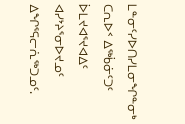ᒪᓐᓂᑦᓯᐅᑎᓯᒪᓂᖏᓐᓂᒃ ᑕᕆᐅᑉ ᐃᖅᑳᓃᑦᑐᑦ ᐆᒪᔪᐊᕐᔪᐊᐃᑦ ᐊᓯᔾᔨᕐᓂᐅᔪᓄᑦ ᐃᖏᕐᕋᓕᕇᖅᑐᓄᑦ.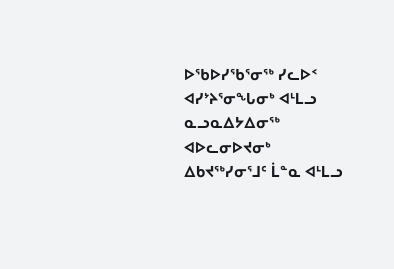ᐅᖃᐅᓯᖃᕐᓂᖅ ᓯᓚᐅᑉ ᐊᓯᔾᔨᕐᓂᖓᓂᒃ ᐊᒻᒪᓗ ᓇᓗᓇᐃᔭᐃᓂᖅ ᐊᐅᓚᓂᐅᔪᓂᒃ ᐃᑲᔪᖅᓯᓂᕐᒧᑦ ᒫᓐᓇ ᐊᒻᒪᓗ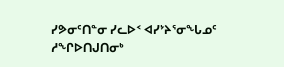ᓯᕗᓂᑦᑎᓐᓂ ᓯᓚᐅᑉ ᐊᓯᔾᔨᕐᓂᖓᓄᑦ ᓱᖏᐅᑎᒍᑎᓂᒃ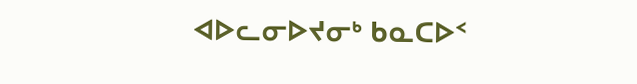ᐊᐅᓚᓂᐅᔪᓂᒃ ᑲᓇᑕᐅᑉ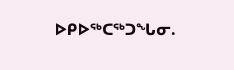ᐅᑭᐅᖅᑕᖅᑐᖓᓂ.